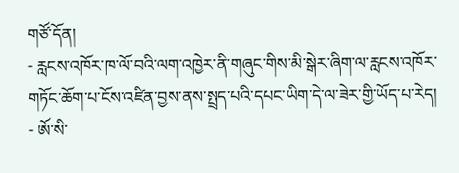གཙོ་དོན།
- རླངས་འཁོར་ཁ་ལོ་བའི་ལག་འཁྱེར་ནི་གཞུང་གིས་མི་སྒེར་ཞིག་ལ་རླངས་འཁོར་གཏོང་ཆོག་པ་ངོས་འཛིན་བྱས་ནས་སྤྲད་པའི་དཔང་ཡིག་དེ་ལ་ཟེར་གྱི་ཡོད་པ་རེད།
- ཨོ་སི་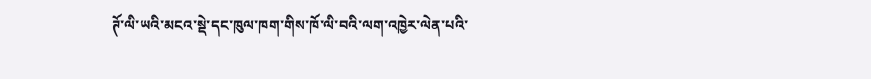ཊོ་ལི་ཡའི་མངའ་སྡེ་དང་ཁུལ་ཁག་གིས་ཁོ་ལི་བའི་ལག་འཁྱེར་ལེན་པའི་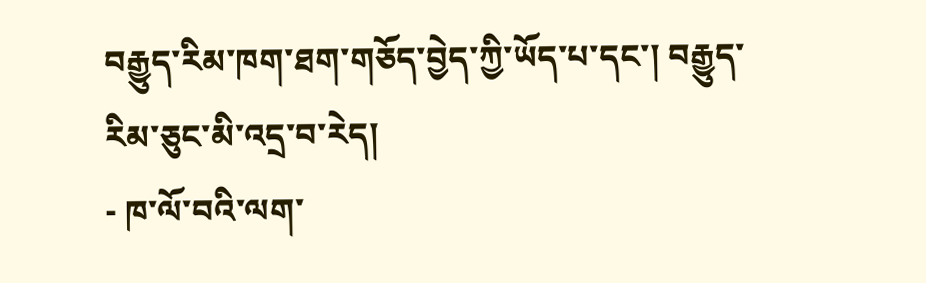བརྒྱུད་རིམ་ཁག་ཐག་གཅོད་བྱེད་ཀྱི་ཡོད་པ་དང་། བརྒྱུད་རིམ་ཅུང་མི་འདྲ་བ་རེད།
- ཁ་ལོ་བའི་ལག་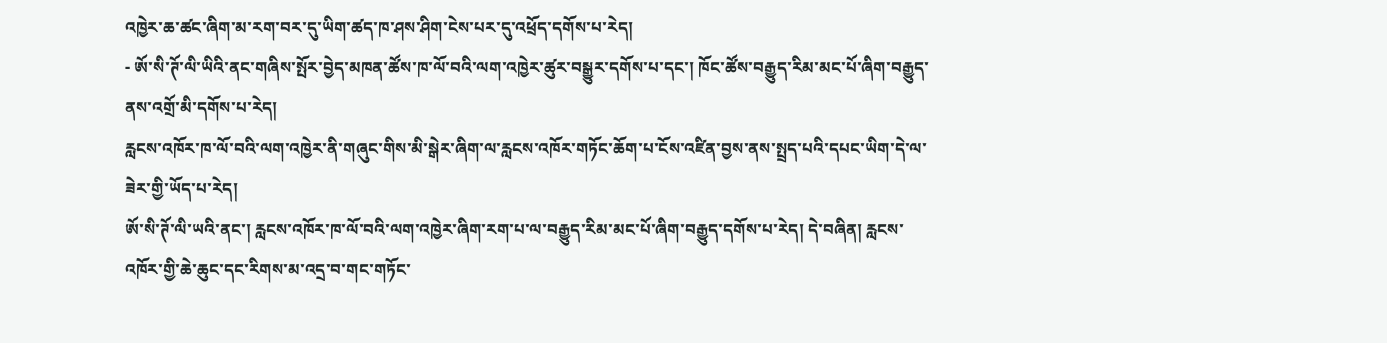འཁྱེར་ཆ་ཚང་ཞིག་མ་རག་བར་དུ་ཡིག་ཚད་ཁ་ཤས་ཤིག་ངེས་པར་དུ་འཕྲོད་དགོས་པ་རེད།
- ཨོ་སི་ཊོ་ལི་ཡིའི་ནང་གཞིས་སྤོར་བྱེད་མཁན་ཚོས་ཁ་ལོ་བའི་ལག་འཁྱེར་ཚུར་བསྒྱུར་དགོས་པ་དང་། ཁོང་ཚོས་བརྒྱུད་རིམ་མང་པོ་ཞིག་བརྒྱུད་ནས་འགྲོ་མི་དགོས་པ་རེད།
རླངས་འཁོར་ཁ་ལོ་བའི་ལག་འཁྱེར་ནི་གཞུང་གིས་མི་སྒེར་ཞིག་ལ་རླངས་འཁོར་གཏོང་ཆོག་པ་ངོས་འཛིན་བྱས་ནས་སྤྲད་པའི་དཔང་ཡིག་དེ་ལ་ཟེར་གྱི་ཡོད་པ་རེད།
ཨོ་སི་ཊོ་ལི་ཡའི་ནང་། རླངས་འཁོར་ཁ་ལོ་བའི་ལག་འཁྱེར་ཞིག་རག་པ་ལ་བརྒྱུད་རིམ་མང་པོ་ཞིག་བརྒྱུད་དགོས་པ་རེད། དེ་བཞིན། རླངས་འཁོར་གྱི་ཆེ་ཆུང་དང་རིགས་མ་འདྲ་བ་གང་གཏོང་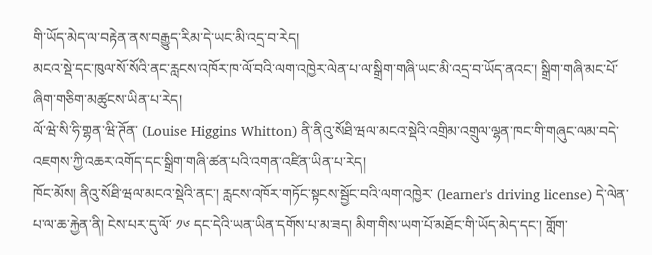གི་ཡོད་མེད་ལ་བརྟེན་ནས་བརྒྱུད་རིམ་དེ་ཡང་མི་འདྲ་བ་རེད།
མངའ་སྡེ་དང་ཁུལ་སོ་སོའི་ནང་རླངས་འཁོར་ཁ་ལོ་བའི་ལག་འཁྱེར་ལེན་པ་ལ་སྒྲིག་གཞི་ཡང་མི་འདྲ་བ་ཡོད་ནའང་། སྒྲིག་གཞི་མང་པོ་ཞིག་གཅིག་མཚུངས་ཡིན་པ་རེད།
ལོ་ཝེ་སི་ཧི་གྷན་ཝི་ཊོན་ (Louise Higgins Whitton) ནི་ནིའུ་སོཐི་ཝལ་མངའ་སྡེའི་འགྲིམ་འགྲུལ་ལྷན་ཁང་གི་གཞུང་ལམ་བདེ་འཇགས་ཀྱི་འཆར་འགོད་དང་སྒྲིག་གཞི་ཚན་པའི་འགན་འཛིན་ཡིན་པ་རེད།
ཁོང་མོས། ནིའུ་སོཐི་ཝལ་མངའ་སྡེའི་ནང་། རླངས་འཁོར་གཏོང་སྟངས་སྦྱོང་བའི་ལག་འཁྱེར་ (learner's driving license) དེ་ལེན་པ་ལ་ཆ་རྐྱེན་ནི། ངེས་པར་དུ་ལོ་ ༡༦ དང་དེའི་ཡན་ཡིན་དགོས་པ་མ་ཟད། མིག་གིས་ཡག་པོ་མཐོང་གི་ཡོད་མེད་དང་། གློག་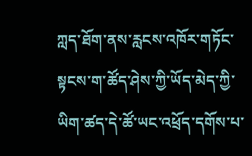ཀླད་ཐོག་ནས་རླངས་འཁོར་གཏོང་སྟངས་ག་ཚོད་ཤེས་ཀྱི་ཡོད་མེད་ཀྱི་ཡིག་ཚད་དེ་ཚོ་ཡང་འཕྲོད་དགོས་པ་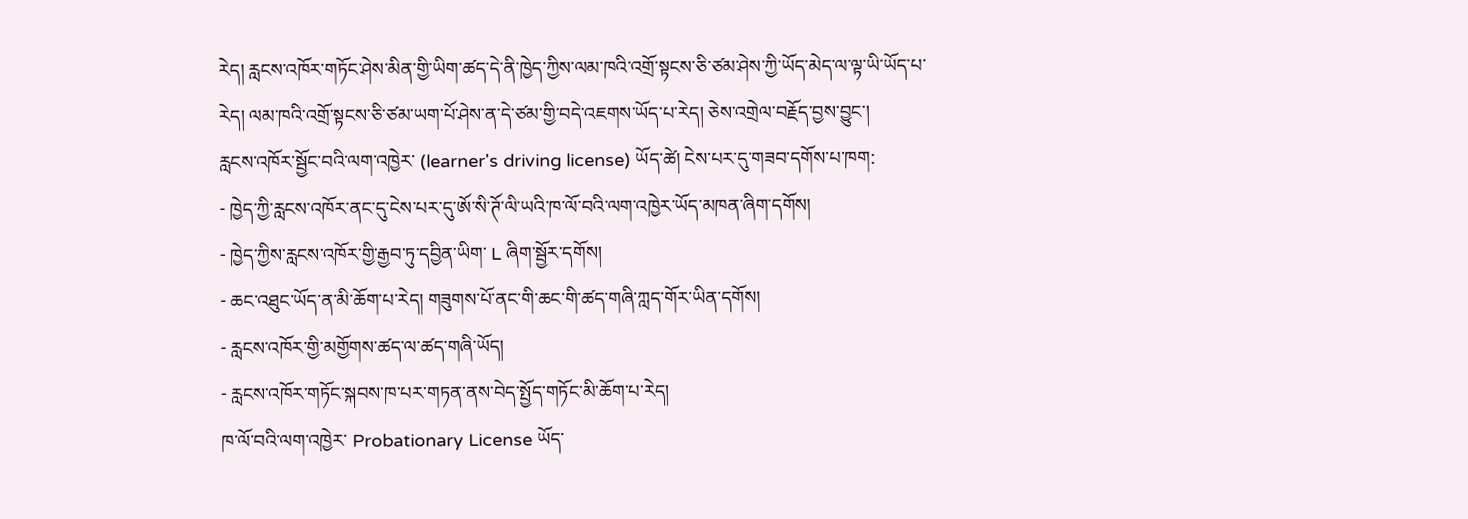རེད། རླངས་འཁོར་གཏོང་ཤེས་མིན་གྱི་ཡིག་ཚད་དེ་ནི་ཁྱེད་ཀྱིས་ལམ་ཁའི་འགྲོ་སྟངས་ཅི་ཙམ་ཤེས་ཀྱི་ཡོད་མེད་ལ་ལྟ་ཡི་ཡོད་པ་རེད། ལམ་ཁའི་འགྲོ་སྟངས་ཅི་ཙམ་ཡག་པོ་ཤེས་ན་དེ་ཙམ་གྱི་བདེ་འཇགས་ཡོད་པ་རེད། ཅེས་འགྲེལ་བརྗོད་བྱས་བྱུང་།
རླངས་འཁོར་སྦྱོང་བའི་ལག་འཁྱེར་ (learner's driving license) ཡོད་ཚེ། ངེས་པར་དུ་གཟབ་དགོས་པ་ཁག:
- ཁྱེད་ཀྱི་རླངས་འཁོར་ནང་དུ་ངེས་པར་དུ་ཨོ་སི་ཊོ་ལི་ཡའི་ཁ་ལོ་བའི་ལག་འཁྱེར་ཡོད་མཁན་ཞིག་དགོས།
- ཁྱེད་ཀྱིས་རླངས་འཁོར་གྱི་རྒྱབ་ཏུ་དབྱིན་ཡིག་ L ཞིག་སྦྱོར་དགོས།
- ཆང་འཐུང་ཡོད་ན་མི་ཆོག་པ་རེད། གཟུགས་པོ་ནང་གི་ཆང་གི་ཚད་གཞི་ཀླད་གོར་ཡིན་དགོས།
- རླངས་འཁོར་གྱི་མགྱོགས་ཚད་ལ་ཚད་གཞི་ཡོད།
- རླངས་འཁོར་གཏོང་སྐབས་ཁ་པར་གཏན་ནས་བེད་སྤྱོད་གཏོང་མི་ཆོག་པ་རེད།
ཁ་ལོ་བའི་ལག་འཁྱེར་ Probationary License ཡོད་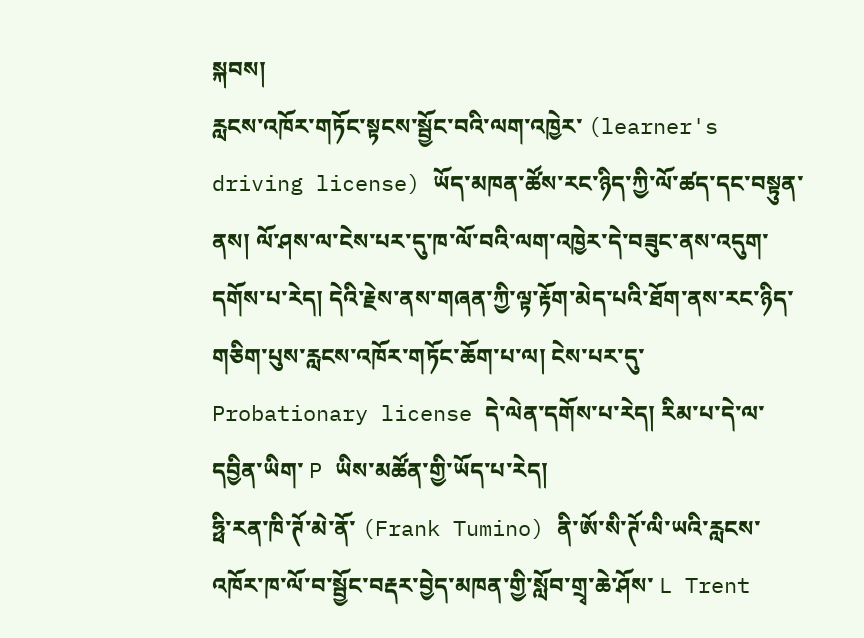སྐབས།
རླངས་འཁོར་གཏོང་སྟངས་སྦྱོང་བའི་ལག་འཁྱེར་ (learner's driving license) ཡོད་མཁན་ཚོས་རང་ཉིད་ཀྱི་ལོ་ཚད་དང་བསྟུན་ནས། ལོ་ཤས་ལ་ངེས་པར་དུ་ཁ་ལོ་བའི་ལག་འཁྱེར་དེ་བཟུང་ནས་འདུག་དགོས་པ་རེད། དེའི་རྗེས་ནས་གཞན་ཀྱི་ལྟ་རྟོག་མེད་པའི་ཐོག་ནས་རང་ཉིད་གཅིག་པུས་རླངས་འཁོར་གཏོང་ཆོག་པ་ལ། ངེས་པར་དུ་ Probationary license དེ་ལེན་དགོས་པ་རེད། རིམ་པ་དེ་ལ་དབྱིན་ཡིག་ P ཡིས་མཚོན་གྱི་ཡོད་པ་རེད།
ཧྥི་རན་ཁི་ཊོ་མེ་ནོ་ (Frank Tumino) ནི་ཨོ་སི་ཊོ་ལི་ཡའི་རླངས་འཁོར་ཁ་ལོ་བ་སྦྱོང་བརྡར་བྱེད་མཁན་གྱི་སློབ་གྲྭ་ཆེ་ཤོས་ L Trent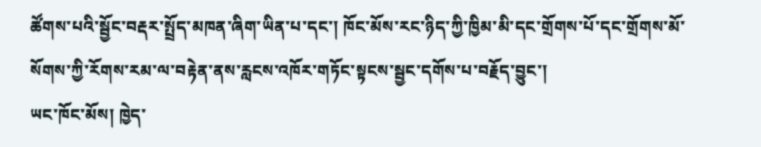ཚོགས་པའི་སྦྱོང་བརྡར་སྤྲོད་མཁན་ཞིག་ཡིན་པ་དང་། ཁོང་མོས་རང་ཉིད་ཀྱི་ཁྱིམ་མི་དང་གྲོགས་པོ་དང་གྲོགས་མོ་སོགས་ཀྱི་རོགས་རམ་ལ་བརྟེན་ནས་རླངས་འཁོར་གཏོང་སྟངས་སྦྱང་དགོས་པ་བརྗོད་བྱུང་།
ཡང་ཁོང་མོས། ཁྱེད་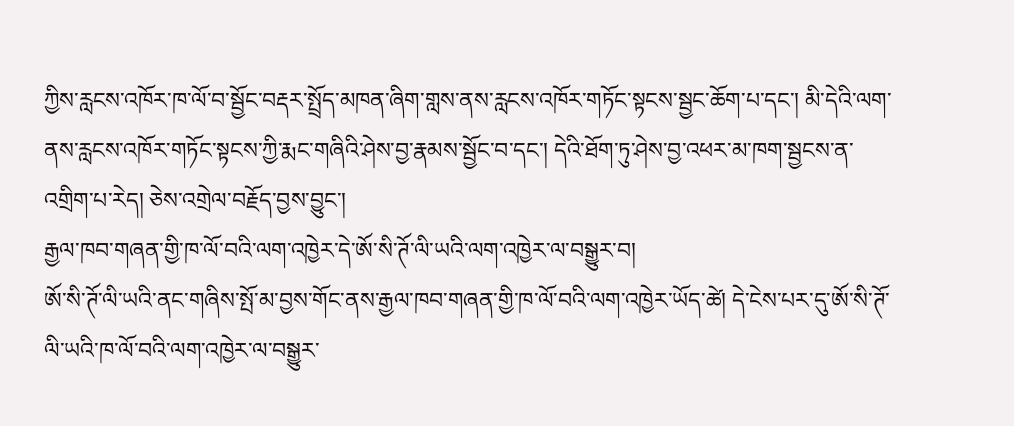ཀྱིས་རླངས་འཁོར་ཁ་ལོ་བ་སྦྱོང་བརྡར་སྤྲོད་མཁན་ཞིག་གླས་ནས་རླངས་འཁོར་གཏོང་སྟངས་སྦྱང་ཆོག་པ་དང་། མི་དེའི་ལག་ནས་རླངས་འཁོར་གཏོང་སྟངས་ཀྱི་རྨང་གཞིའི་ཤེས་བྱ་རྣམས་སྦྱོང་བ་དང་། དེའི་ཐོག་ཏུ་ཤེས་བྱ་འཕར་མ་ཁག་སྦྱངས་ན་འགྲིག་པ་རེད། ཅེས་འགྲེལ་བརྗོད་བྱས་བྱུང་།
རྒྱལ་ཁབ་གཞན་གྱི་ཁ་ལོ་བའི་ལག་འཁྱེར་དེ་ཨོ་སི་ཊོ་ལི་ཡའི་ལག་འཁྱེར་ལ་བསྒྱུར་བ།
ཨོ་སི་ཊོ་ལི་ཡའི་ནང་གཞིས་སྤོ་མ་བྱས་གོང་ནས་རྒྱལ་ཁབ་གཞན་གྱི་ཁ་ལོ་བའི་ལག་འཁྱེར་ཡོད་ཚེ། དེ་ངེས་པར་དུ་ཨོ་སི་ཊོ་ལི་ཡའི་ཁ་ལོ་བའི་ལག་འཁྱེར་ལ་བསྒྱུར་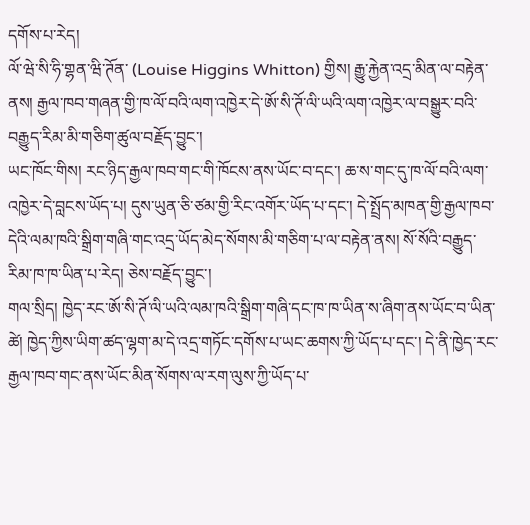དགོས་པ་རེད།
ལོ་ཝེ་སི་ཧི་གྷན་ཝི་ཊོན་ (Louise Higgins Whitton) གྱིས། རྒྱུ་རྐྱེན་འདྲ་མིན་ལ་བརྟེན་ནས། རྒྱལ་ཁབ་གཞན་གྱི་ཁ་ལོ་བའི་ལག་འཁྱེར་དེ་ཨོ་སི་ཊོ་ལི་ཡའི་ལག་འཁྱེར་ལ་བསྒྱུར་བའི་བརྒྱུད་རིམ་མི་གཅིག་ཚུལ་བརྗོད་བྱུང་།
ཡང་ཁོང་གིས། རང་ཉིད་རྒྱལ་ཁབ་གང་གི་ཁོངས་ནས་ཡོང་བ་དང་། ཆ་ས་གང་དུ་ཁ་ལོ་བའི་ལག་འཁྱེར་དེ་བླངས་ཡོད་པ། དུས་ཡུན་ཅི་ཙམ་གྱི་རིང་འགོར་ཡོད་པ་དང་། དེ་སྤྲོད་མཁན་གྱི་རྒྱལ་ཁབ་དེའི་ལམ་ཁའི་སྒྲིག་གཞི་གང་འདྲ་ཡོད་མེད་སོགས་མི་གཅིག་པ་ལ་བརྟེན་ནས། སོ་སོའི་བརྒྱུད་རིམ་ཁ་ཁ་ཡིན་པ་རེད། ཅེས་བརྗོད་བྱུང་།
གལ་སྲིད། ཁྱེད་རང་ཨོ་སི་ཊོ་ལི་ཡའི་ལམ་ཁའི་སྒྲིག་གཞི་དང་ཁ་ཁ་ཡིན་ས་ཞིག་ནས་ཡོང་བ་ཡིན་ཚེ། ཁྱེད་ཀྱིས་ཡིག་ཚད་ལྷག་མ་དེ་འདྲ་གཏོང་དགོས་པ་ཡང་ཆགས་ཀྱི་ཡོད་པ་དང་། དེ་ནི་ཁྱེད་རང་རྒྱལ་ཁབ་གང་ནས་ཡོང་མིན་སོགས་ལ་རག་ལུས་ཀྱི་ཡོད་པ་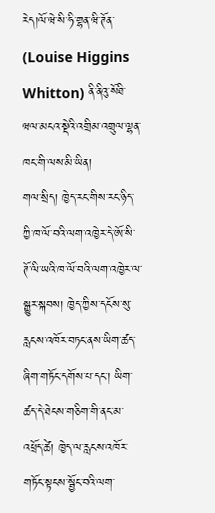རེད།ལོ་ཝེ་སི་ཧི་གྷན་ཝི་ཊོན་ (Louise Higgins Whitton) ནི་ནིའུ་སོཐི་ཝལ་མངའ་སྡེའི་འགྲིམ་འགྲུལ་ལྷན་ཁང་གི་ལས་མི་ཡིན།
གལ་སྲིད། ཁྱེད་རང་གིས་རང་ཉིད་ཀྱི་ཁ་ལོ་བའི་ལག་འཁྱེར་དེ་ཨོ་སི་ཊོ་ལི་ཡའི་ཁ་ལོ་བའི་ལག་འཁྱེར་ལ་སྒྱུར་སྐབས། ཁྱེད་ཀྱིས་དངོས་སུ་རླངས་འཁོར་བཏང་ནས་ཡིག་ཚད་ཞིག་གཏོང་དགོས་པ་དང་། ཡིག་ཚད་དེ་ཐེངས་གཅིག་གི་ནང་མ་འཕྲོད་ཚེ། ཁྱེད་ལ་རླངས་འཁོར་གཏོང་སྟངས་སྦྱོང་བའི་ལག་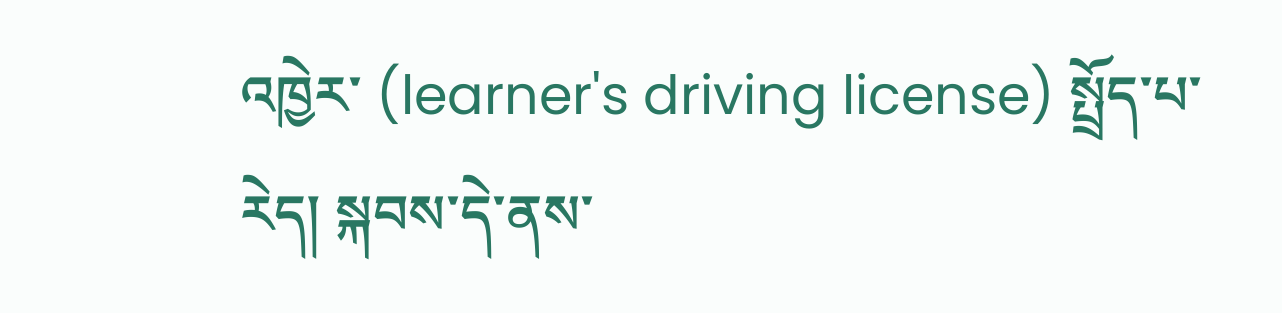འཁྱེར་ (learner's driving license) སྤྲོད་པ་རེད། སྐབས་དེ་ནས་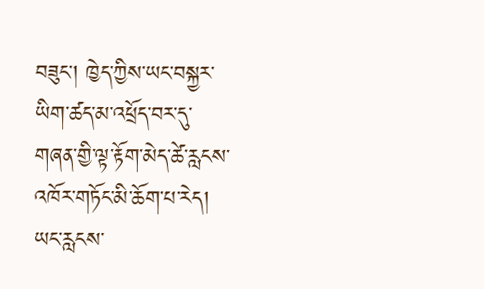བཟུང་། ཁྱེད་ཀྱིས་ཡང་བསྐྱར་ཡིག་ཚད་མ་འཕྲོད་བར་དུ་གཞན་གྱི་ལྟ་རྟོག་མེད་ཚེ་རླངས་འཁོར་གཏོང་མི་ཆོག་པ་རེད།
ཡང་རླངས་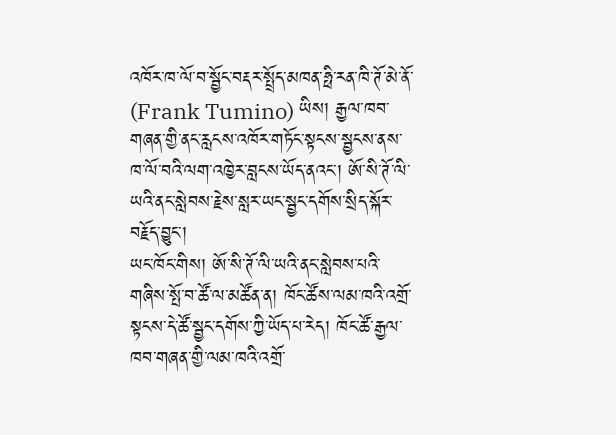འཁོར་ཁ་ལོ་བ་སྦྱོང་བརྡར་སྤྲོད་མཁན་ཧྥི་རན་ཁི་ཊོ་མེ་ནོ་ (Frank Tumino) ཡིས། རྒྱལ་ཁབ་གཞན་གྱི་ནང་རླངས་འཁོར་གཏོང་སྟངས་སྦྱངས་ནས་ཁ་ལོ་བའི་ལག་འཁྱེར་བླངས་ཡོད་ནའང་། ཨོ་སི་ཊོ་ལི་ཡའི་ནང་སླེབས་རྗེས་སླར་ཡང་སྦྱང་དགོས་སྲིད་སྐོར་བརྗོད་བྱུང་།
ཡང་ཁོང་གིས། ཨོ་སི་ཊོ་ལི་ཡའི་ནང་སླེབས་པའི་གཞིས་སྤོ་བ་ཚོ་ལ་མཚོན་ན། ཁོང་ཚོས་ལམ་ཁའི་འགྲོ་སྟངས་དེ་ཚོ་སྦྱང་དགོས་ཀྱི་ཡོད་པ་རེད། ཁོང་ཚོ་རྒྱལ་ཁབ་གཞན་གྱི་ལམ་ཁའི་འགྲོ་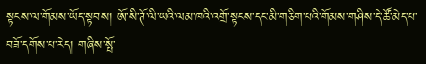སྟངས་ལ་གོམས་ཡོད་སྟབས། ཨོ་སི་ཊོ་ལི་ཡའི་ལམ་ཁའི་འགྲོ་སྟངས་དང་མི་གཅིག་པའི་གོམས་གཤིས་དེ་ཚོ་མེད་པ་བཟོ་དགོས་པ་རེད། གཞིས་སྤོ་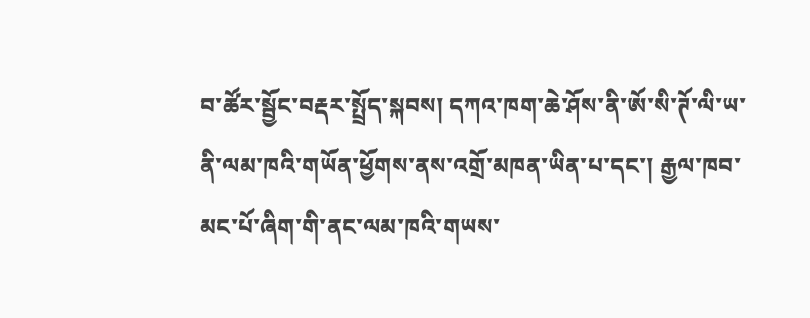བ་ཚོར་སྦྱོང་བརྡར་སྤྲོད་སྐབས། དཀའ་ཁག་ཆེ་ཤོས་ནི་ཨོ་སི་ཊོ་ལི་ཡ་ནི་ལམ་ཁའི་གཡོན་ཕྱོགས་ནས་འགྲོ་མཁན་ཡིན་པ་དང་། རྒྱལ་ཁབ་མང་པོ་ཞིག་གི་ནང་ལམ་ཁའི་གཡས་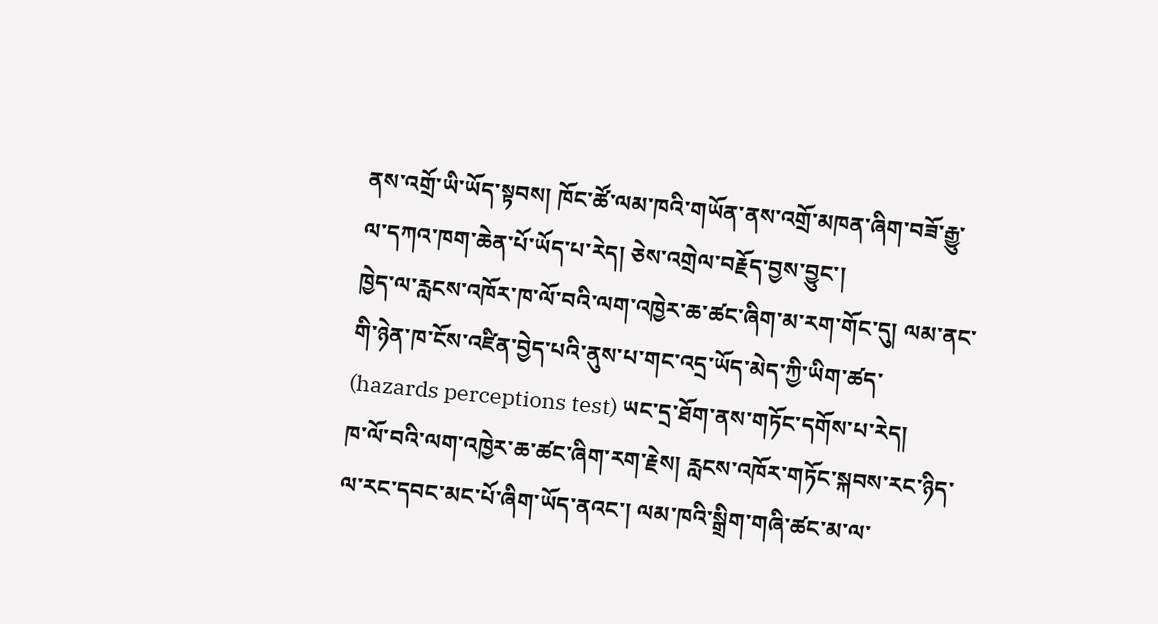ནས་འགྲོ་ཡི་ཡོད་སྟབས། ཁོང་ཚོ་ལམ་ཁའི་གཡོན་ནས་འགྲོ་མཁན་ཞིག་བཟོ་རྒྱུ་ལ་དཀའ་ཁག་ཆེན་པོ་ཡོད་པ་རེད། ཅེས་འགྲེལ་བརྗོད་བྱས་བྱུང་།
ཁྱེད་ལ་རླངས་འཁོར་ཁ་ལོ་བའི་ལག་འཁྱེར་ཆ་ཚང་ཞིག་མ་རག་གོང་དུ། ལམ་ནང་གི་ཉེན་ཁ་ངོས་འཛིན་བྱེད་པའི་ནུས་པ་གང་འདྲ་ཡོད་མེད་ཀྱི་ཡིག་ཚད་ (hazards perceptions test) ཡང་དྲ་ཐོག་ནས་གཏོང་དགོས་པ་རེད།
ཁ་ལོ་བའི་ལག་འཁྱེར་ཆ་ཚང་ཞིག་རག་རྗེས། རླངས་འཁོར་གཏོང་སྐབས་རང་ཉིད་ལ་རང་དབང་མང་པོ་ཞིག་ཡོད་ནའང་། ལམ་ཁའི་སྒྲིག་གཞི་ཚང་མ་ལ་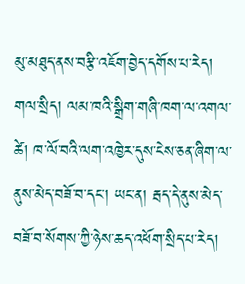མུ་མཐུད་ནས་བརྩི་འཇོག་བྱེད་དགོས་པ་རེད།
གལ་སྲིད། ལམ་ཁའི་སྒྲིག་གཞི་ཁག་ལ་འགལ་ཚེ། ཁ་ལོ་བའི་ལག་འཁྱེར་དུས་ངེས་ཅན་ཞིག་ལ་ནུས་མེད་བཟོ་བ་དང་། ཡང་ན། རྦད་དེ་ནུས་མེད་བཟོ་བ་སོགས་ཀྱི་ཉེས་ཆད་འཕོག་སྲིད་པ་རེད།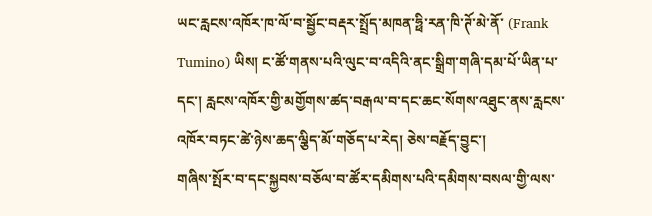ཡང་རླངས་འཁོར་ཁ་ལོ་བ་སྦྱོང་བརྡར་སྤྲོད་མཁན་ཧྥི་རན་ཁི་ཊོ་མེ་ནོ་ (Frank Tumino) ཡིས། ང་ཚོ་གནས་པའི་ལུང་བ་འདིའི་ནང་སྒྲིག་གཞི་དམ་པོ་ཡིན་པ་དང་། རླངས་འཁོར་གྱི་མགྱོགས་ཚད་བརྒལ་བ་དང་ཆང་སོགས་འཐུང་ནས་རླངས་འཁོར་བཏང་ཚེ་ཉེས་ཆད་ལྕིད་མོ་གཅོད་པ་རེད། ཅེས་བརྗོད་བྱུང་།
གཞིས་སྤོར་བ་དང་སྐྱབས་བཅོལ་བ་ཚོར་དམིགས་པའི་དམིགས་བསལ་གྱི་ལས་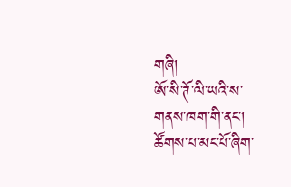གཞི།
ཨོ་སི་ཊོ་ལི་ཡའི་ས་གནས་ཁག་གི་ནང་། ཚོགས་པ་མང་པོ་ཞིག་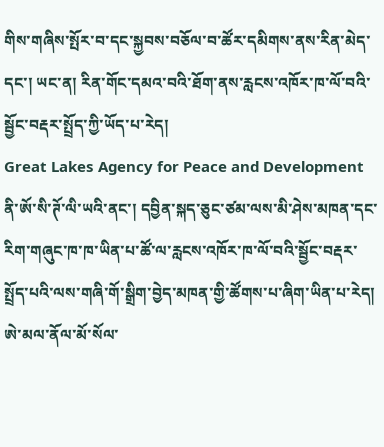གིས་གཞིས་སྤོར་བ་དང་སྐྱབས་བཅོལ་བ་ཚོར་དམིགས་ནས་རིན་མེད་དང་། ཡང་ན། རིན་གོང་དམའ་བའི་ཐོག་ནས་རླངས་འཁོར་ཁ་ལོ་བའི་སྦྱོང་བརྡར་སྤྲོད་ཀྱི་ཡོད་པ་རེད།
Great Lakes Agency for Peace and Development ནི་ཨོ་སི་ཊོ་ལི་ཡའི་ནང་། དབྱིན་སྐད་ཅུང་ཙམ་ལས་མི་ཤེས་མཁན་དང་རིག་གཞུང་ཁ་ཁ་ཡིན་པ་ཚོ་ལ་རླངས་འཁོར་ཁ་ལོ་བའི་སྦྱོང་བརྡར་སྤྲོད་པའི་ལས་གཞི་གོ་སྒྲིག་བྱེད་མཁན་གྱི་ཚོགས་པ་ཞིག་ཡིན་པ་རེད།
ཨེ་མལ་ནོལ་མོ་སོལ་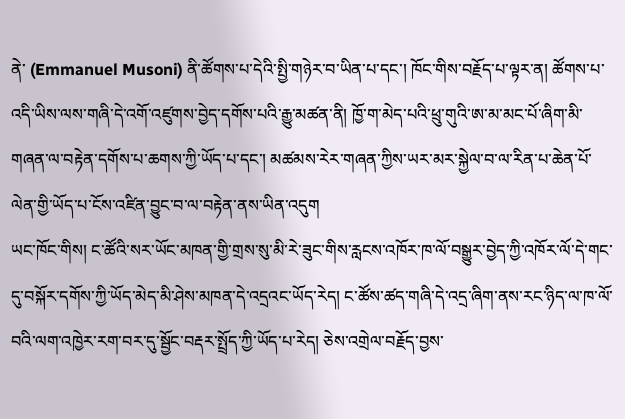ནེ་ (Emmanuel Musoni) ནི་ཚོགས་པ་དེའི་སྤྱི་གཉེར་བ་ཡིན་པ་དང་། ཁོང་གིས་བརྗོད་པ་ལྟར་ན། ཚོགས་པ་འདི་ཡིས་ལས་གཞི་དེ་འགོ་འཛུགས་བྱེད་དགོས་པའི་རྒྱུ་མཚན་ནི། ཁྱོ་ག་མེད་པའི་ཕྲུ་གུའི་ཨ་མ་མང་པོ་ཞིག་མི་གཞན་ལ་བརྟེན་དགོས་པ་ཆགས་ཀྱི་ཡོད་པ་དང་། མཚམས་རེར་གཞན་ཀྱིས་ཡར་མར་སྐྱེལ་བ་ལ་རིན་པ་ཆེན་པོ་ལེན་གྱི་ཡོད་པ་ངོས་འཛིན་བྱུང་བ་ལ་བརྟེན་ནས་ཡིན་འདུག
ཡང་ཁོང་གིས། ང་ཚོའི་སར་ཡོང་མཁན་གྱི་གྲས་སུ་མི་རེ་ཟུང་གིས་རླངས་འཁོར་ཁ་ལོ་བསྒྱུར་བྱེད་ཀྱི་འཁོར་ལོ་དེ་གང་དུ་བསྐོར་དགོས་ཀྱི་ཡོད་མེད་མི་ཤེས་མཁན་དེ་འདྲའང་ཡོད་རེད། ང་ཚོས་ཚད་གཞི་དེ་འདྲ་ཞིག་ནས་རང་ཉིད་ལ་ཁ་ལོ་བའི་ལག་འཁྱེར་རག་བར་དུ་སྦྱོང་བརྡར་སྤྲོད་ཀྱི་ཡོད་པ་རེད། ཅེས་འགྲེལ་བརྗོད་བྱས་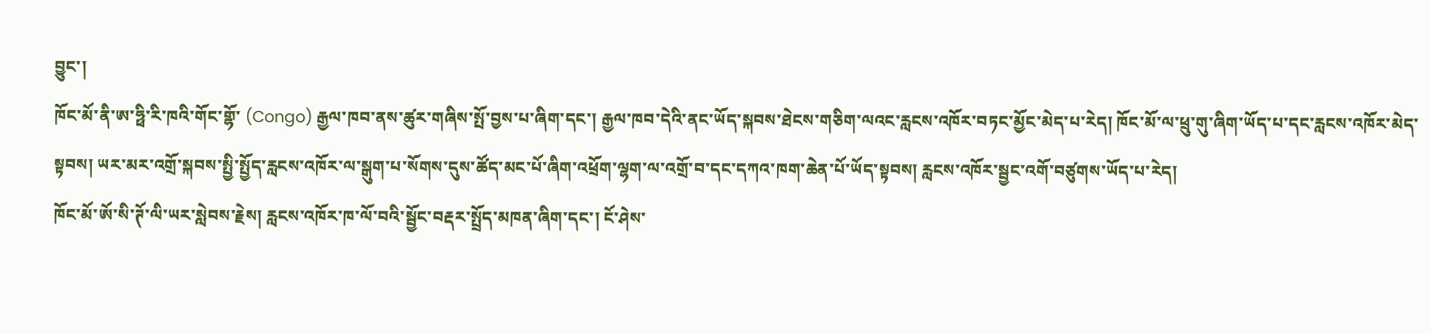བྱུང་།
ཁོང་མོ་ནི་ཨ་ཧྥི་རི་ཁའི་གོང་གྷོ་ (Congo) རྒྱལ་ཁབ་ནས་ཚུར་གཞིས་སྤོ་བྱས་པ་ཞིག་དང་། རྒྱལ་ཁབ་དེའི་ནང་ཡོད་སྐབས་ཐེངས་གཅིག་ལའང་རླངས་འཁོར་བཏང་མྱོང་མེད་པ་རེད། ཁོང་མོ་ལ་ཕྲུ་གུ་ཞིག་ཡོད་པ་དང་རླངས་འཁོར་མེད་སྟབས། ཡར་མར་འགྲོ་སྐབས་སྤྱི་སྤྱོད་རླངས་འཁོར་ལ་སྒུག་པ་སོགས་དུས་ཚོད་མང་པོ་ཞིག་འཕྲོག་ལྷག་ལ་འགྲོ་བ་དང་དཀའ་ཁག་ཆེན་པོ་ཡོད་སྟབས། རླངས་འཁོར་སྦྱང་འགོ་བཙུགས་ཡོད་པ་རེད།
ཁོང་མོ་ཨོ་སི་ཊོ་ལི་ཡར་སླེབས་རྗེས། རླངས་འཁོར་ཁ་ལོ་བའི་སྦྱོང་བརྡར་སྤྲོད་མཁན་ཞིག་དང་། ངོ་ཤེས་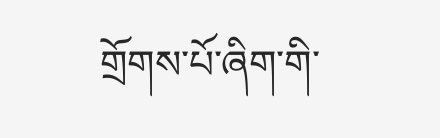གྲོགས་པོ་ཞིག་གི་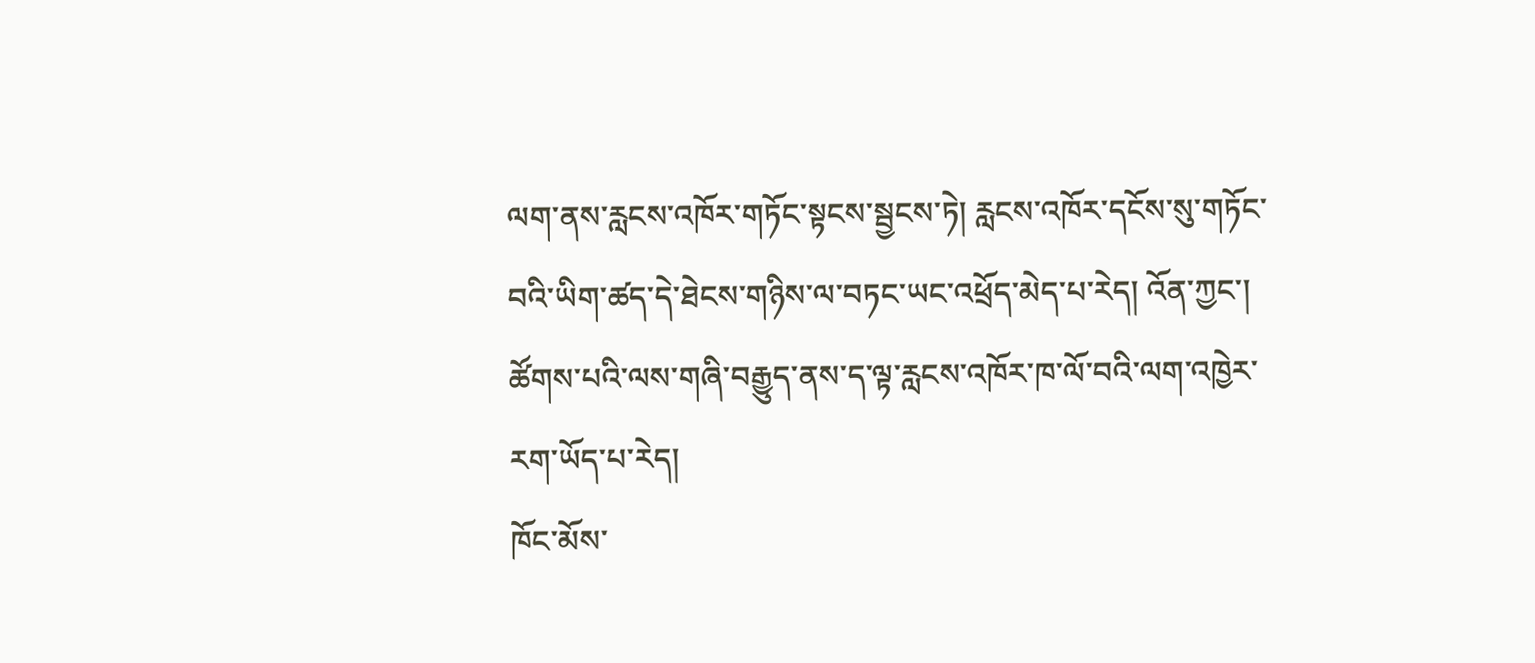ལག་ནས་རླངས་འཁོར་གཏོང་སྟངས་སྦྱངས་ཏེ། རླངས་འཁོར་དངོས་སུ་གཏོང་བའི་ཡིག་ཚད་དེ་ཐེངས་གཉིས་ལ་བཏང་ཡང་འཕྲོད་མེད་པ་རེད། འོན་ཀྱང་། ཚོགས་པའི་ལས་གཞི་བརྒྱུད་ནས་ད་ལྟ་རླངས་འཁོར་ཁ་ལོ་བའི་ལག་འཁྱེར་རག་ཡོད་པ་རེད།
ཁོང་མོས་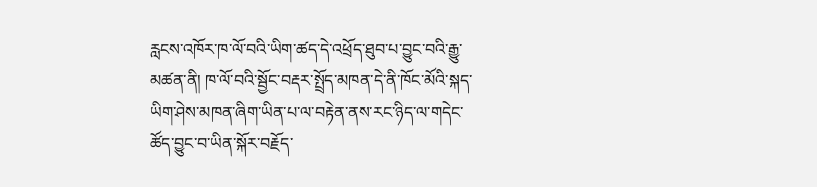རླངས་འཁོར་ཁ་ལོ་བའི་ཡིག་ཚད་དེ་འཕྲོད་ཐུབ་པ་བྱུང་བའི་རྒྱུ་མཚན་ནི། ཁ་ལོ་བའི་སྦྱོང་བརྡར་སྤྲོད་མཁན་དེ་ནི་ཁོང་མོའི་སྐད་ཡིག་ཤེས་མཁན་ཞིག་ཡིན་པ་ལ་བརྟེན་ནས་རང་ཉིད་ལ་གདེང་ཚོད་བྱུང་བ་ཡིན་སྐོར་བརྗོད་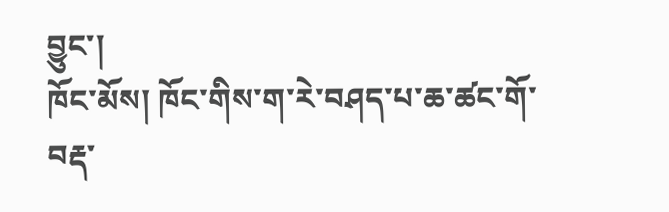བྱུང་།
ཁོང་མོས། ཁོང་གིས་ག་རེ་བཤད་པ་ཆ་ཚང་གོ་བརྡ་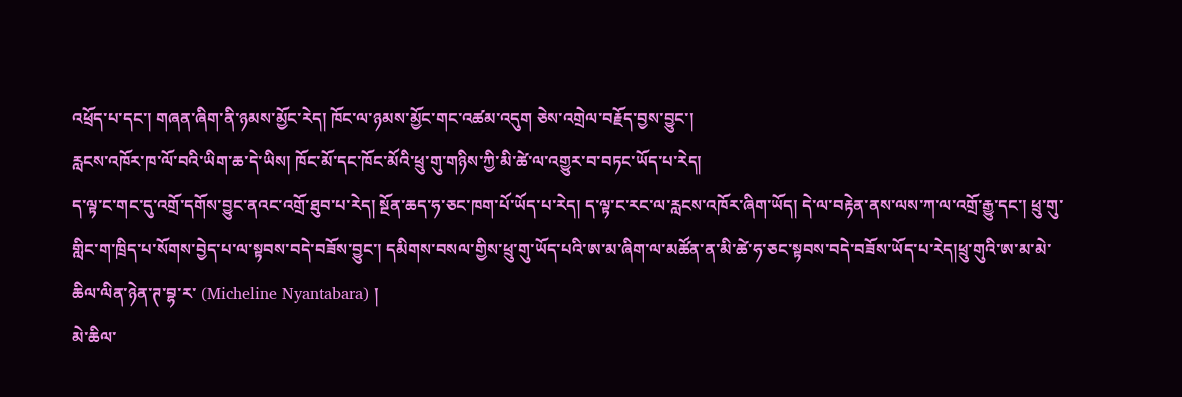འཕྲོད་པ་དང་། གཞན་ཞིག་ནི་ཉམས་མྱོང་རེད། ཁོང་ལ་ཉམས་མྱོང་གང་འཚམ་འདུག ཅེས་འགྲེལ་བརྗོད་བྱས་བྱུང་།
རླངས་འཁོར་ཁ་ལོ་བའི་ཡིག་ཆ་དེ་ཡིས། ཁོང་མོ་དང་ཁོང་མོའི་ཕྲུ་གུ་གཉིས་ཀྱི་མི་ཚེ་ལ་འགྱུར་བ་བཏང་ཡོད་པ་རེད།
ད་ལྟ་ང་གང་དུ་འགྲོ་དགོས་བྱུང་ནའང་འགྲོ་ཐུབ་པ་རེད། སྔོན་ཆད་ཧ་ཅང་ཁག་པོ་ཡོད་པ་རེད། ད་ལྟ་ང་རང་ལ་རླངས་འཁོར་ཞིག་ཡོད། དེ་ལ་བརྟེན་ནས་ལས་ཀ་ལ་འགྲོ་རྒྱུ་དང་། ཕྲུ་གུ་གླིང་ག་ཁྲིད་པ་སོགས་བྱེད་པ་ལ་སྟབས་བདེ་བཟོས་བྱུང་། དམིགས་བསལ་གྱིས་ཕྲུ་གུ་ཡོད་པའི་ཨ་མ་ཞིག་ལ་མཚོན་ན་མི་ཚེ་ཧ་ཅང་སྟབས་བདེ་བཟོས་ཡོད་པ་རེད།ཕྲུ་གུའི་ཨ་མ་མེ་ཆིལ་ལིན་ཉེན་ཊ་བྷ་ར་ (Micheline Nyantabara) །
མེ་ཆིལ་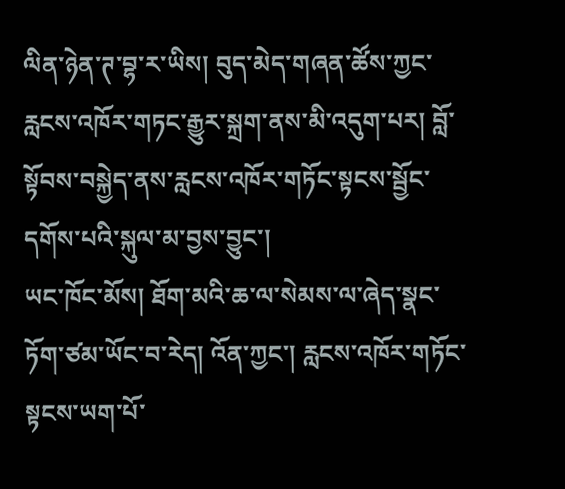ལིན་ཉེན་ཊ་བྷ་ར་ཡིས། བུད་མེད་གཞན་ཚོས་ཀྱང་རླངས་འཁོར་གཏང་རྒྱུར་སྐྲག་ནས་མི་འདུག་པར། བློ་སྟོབས་བསྐྱེད་ནས་རླངས་འཁོར་གཏོང་སྟངས་སྦྱོང་དགོས་པའི་སྐུལ་མ་བྱས་བྱུང་།
ཡང་ཁོང་མོས། ཐོག་མའི་ཆ་ལ་སེམས་ལ་ཞེད་སྣང་ཏོག་ཙམ་ཡོང་བ་རེད། འོན་ཀྱང་། རླངས་འཁོར་གཏོང་སྟངས་ཡག་པོ་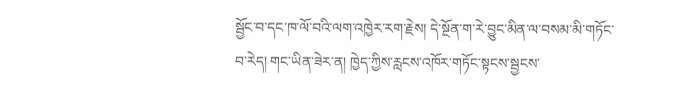སྦྱོང་བ་དང་ཁ་ལོ་བའི་ལག་འཁྱེར་རག་རྗེས། དེ་སྔོན་ག་རེ་བྱུང་མིན་ལ་བསམ་མི་གཏོང་བ་རེད། གང་ཡིན་ཟེར་ན། ཁྱེད་ཀྱིས་རླངས་འཁོར་གཏོང་སྟངས་སྦྱངས་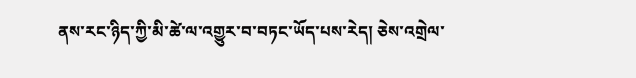ནས་རང་ཉིད་ཀྱི་མི་ཚེ་ལ་འགྱུར་བ་བཏང་ཡོད་པས་རེད། ཅེས་འགྲེལ་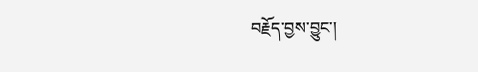བརྗོད་བྱས་བྱུང་།